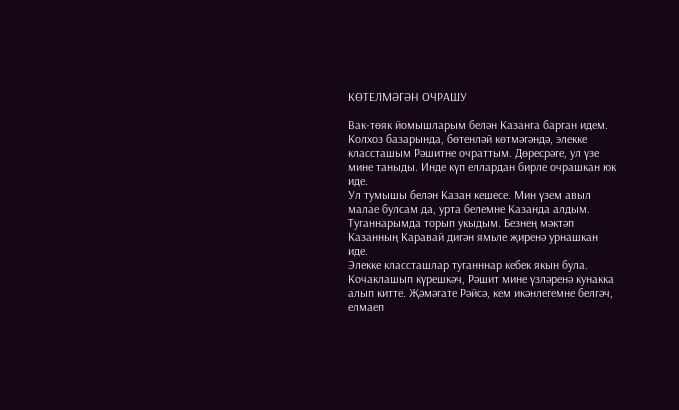КӨТЕЛМӘГӘН ОЧРАШУ

Вак-төяк йомышларым белән Казанга барган идем. Колхоз базарында, бөтенләй көтмәгәндә, элекке классташым Рәшитне очраттым. Дөресрәге, ул үзе мине таныды. Инде күп еллардан бирле очрашкан юк иде.
Ул тумышы белән Казан кешесе. Мин үзем авыл малае булсам да, урта белемне Казанда алдым. Туганнарымда торып укыдым. Безнең мәктәп Казанның Каравай дигән ямьле җиренә урнашкан иде.
Элекке классташлар туганннар кебек якын була. Кочаклашып күрешкәч, Рәшит мине үзләренә кунакка алып китте. Җәмәгате Рәйсә, кем икәнлегемне белгәч, елмаеп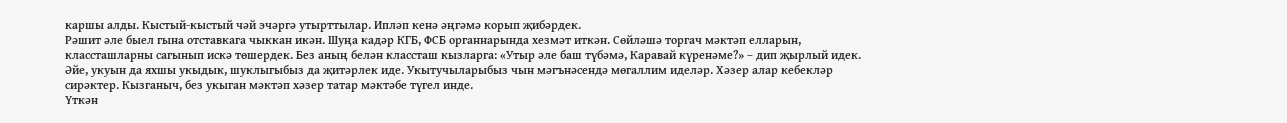каршы алды. Кыстый-кыстый чәй эчәргә утырттылар. Ипләп кенә әңгәмә корып җибәрдек.
Рәшит әле быел гына отставкага чыккан икән. Шуңа кадәр КГБ, ФСБ органнарында хезмәт иткән. Сөйләшә торгач мәктәп елларын, классташларны сагынып искә төшердек. Без аның белән классташ кызларга: «Утыр әле баш түбәмә, Каравай күренәме?» – дип җырлый идек.
Әйе, укуын да яхшы укыдык, шуклыгыбыз да җитәрлек иде. Укытучыларыбыз чын мәгънәсендә мөгаллим иделәр. Хәзер алар кебекләр сирәктер. Кызганыч, без укыган мәктәп хәзер татар мәктәбе түгел инде.
Үткән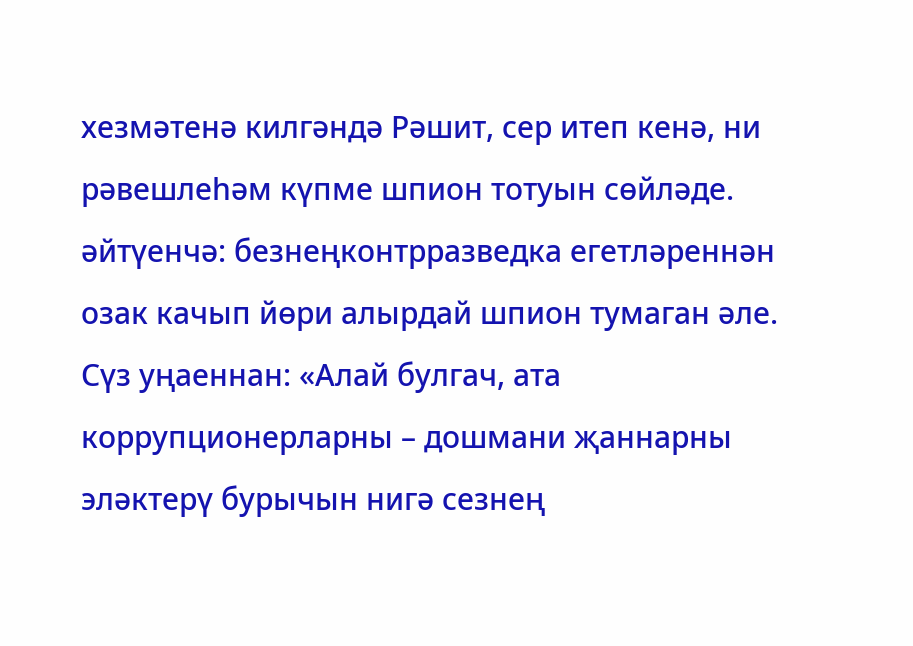хезмәтенә килгәндә Рәшит, сер итеп кенә, ни рәвешлеһәм күпме шпион тотуын сөйләде. әйтүенчә: безнеңконтрразведка егетләреннән озак качып йөри алырдай шпион тумаган әле. Сүз уңаеннан: «Алай булгач, ата коррупционерларны – дошмани җаннарны эләктерү бурычын нигә сезнең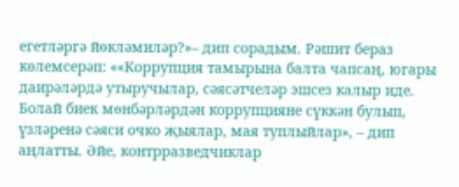егетләргә йөкләмиләр?»– дип сорадым. Рәшит бераз көлемсерәп: ««Коррупция тамырына балта чапсаң, югары даирәләрдә утыручылар, сәясәтчеләр эшсез калыр иде. Болай биек мөнбәрләрдән коррупцияне сүккән булып, үзләренә сәяси очко җыялар, мая туплыйлар», – дип аңлатты. Әйе, контрразведчиклар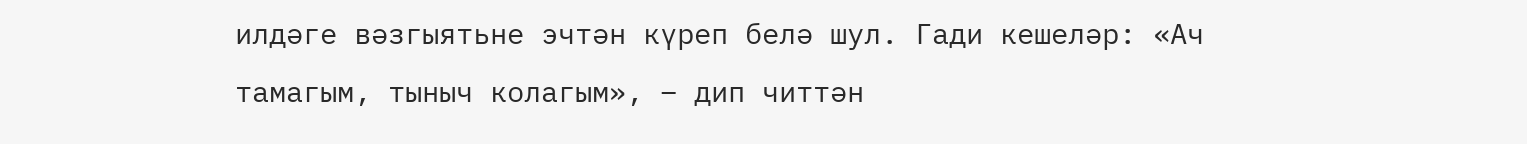илдәге вәзгыятьне эчтән күреп белә шул. Гади кешеләр: «Ач тамагым, тыныч колагым», – дип читтән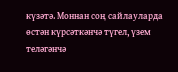күзәтә. Моннан соң сайлауларда өстән күрсәткәнчә түгел, үзем теләгәнчә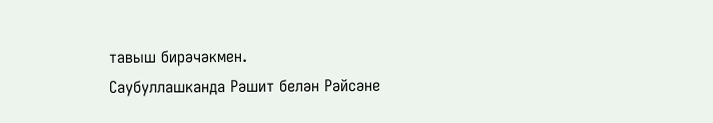тавыш бирәчәкмен.
Саубуллашканда Рәшит белән Рәйсәне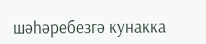шәһәребезгә кунакка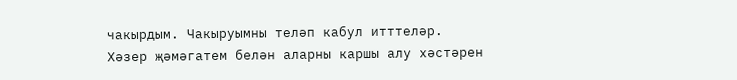чакырдым. Чакыруымны теләп кабул итттеләр.
Хәзер җәмәгатем белән аларны каршы алу хәстәрен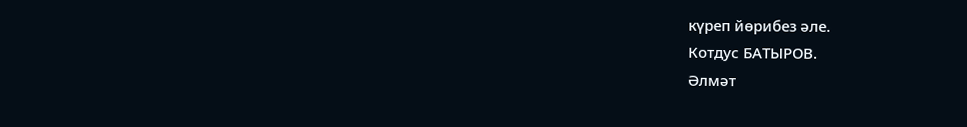күреп йөрибез әле.
Котдус БАТЫРОВ.
Әлмәт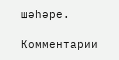шәһәре.

Комментарии